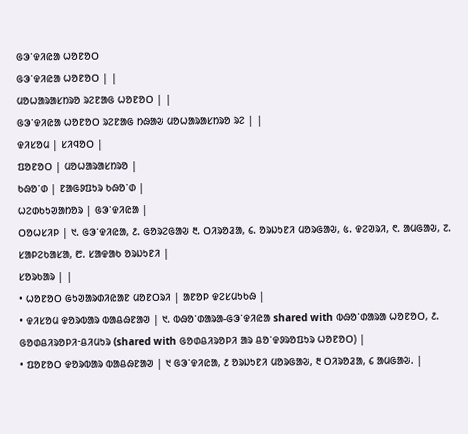ᱜᱳᱸᱫᱤᱭᱟ ᱦᱚᱱᱚᱛ
ᱜᱳᱸᱫᱤᱭᱟ ᱦᱚᱱᱚᱛ | |
ᱢᱚᱦᱟᱨᱟᱥᱴᱨᱚ ᱨᱮᱱᱟᱜ ᱦᱚᱱᱚᱛ | |
ᱜᱳᱸᱫᱤᱭᱟ ᱦᱚᱱᱚᱛ ᱨᱮᱱᱟᱜ ᱴᱷᱟᱶ ᱢᱚᱦᱟᱨᱟᱥᱴᱨᱚ ᱨᱮ | |
ᱫᱤᱥᱚᱢ | ᱥᱤᱧᱚᱛ |
ᱯᱚᱱᱚᱛ | ᱢᱚᱦᱟᱨᱟᱥᱴᱨᱚ |
ᱠᱷᱚᱸᱰ | ᱱᱟᱜᱽᱯᱩᱨ ᱠᱷᱚᱸᱰ |
ᱦᱮᱰᱠᱩᱣᱟᱴᱚᱨ | ᱜᱳᱸᱫᱤᱭᱟ |
ᱛᱚᱦᱥᱤᱞ | ᱑. ᱜᱳᱸᱫᱤᱭᱟ, ᱒. ᱜᱚᱨᱮᱜᱟᱶ ᱓. ᱛᱤᱨᱚᱲᱟ, ᱔. ᱚᱨᱡᱩᱱᱤ ᱢᱚᱨᱜᱟᱶ, ᱕. ᱫᱮᱣᱨᱤ, ᱖. ᱟᱢᱜᱟᱶ, ᱗. ᱥᱟᱞᱮᱠᱟᱥᱟ, ᱘. ᱥᱟᱫᱟᱠ ᱚᱨᱡᱩᱱᱤ |
ᱥᱚᱨᱠᱟᱨ | |
• ᱦᱚᱱᱚᱛ ᱜᱩᱣᱟᱨᱰᱤᱭᱟᱱ ᱢᱚᱱᱛᱨᱤ | ᱟᱱᱚᱞ ᱫᱮᱥᱢᱩᱠᱷ |
• ᱫᱤᱥᱚᱢ ᱫᱚᱨᱵᱟᱨ ᱵᱟᱪᱷᱱᱟᱣ | ᱑. ᱵᱷᱚᱸᱰᱟᱨᱟ-ᱜᱳᱸᱫᱤᱭᱟ shared with ᱵᱷᱚᱸᱰᱟᱨᱟ ᱦᱚᱱᱚᱛ, ᱒. ᱜᱚᱰᱪᱤᱨᱚᱞᱤᱼᱪᱤᱢᱩᱨ (shared with ᱜᱚᱰᱪᱤᱨᱚᱞᱤ ᱟᱨ ᱪᱚᱸᱫᱽᱨᱚᱯᱩᱨ ᱦᱚᱱᱚᱛ) |
• ᱯᱚᱱᱚᱛ ᱫᱚᱨᱵᱟᱨ ᱵᱟᱪᱷᱱᱟᱣ | ᱑ ᱜᱳᱸᱫᱤᱭᱟ, ᱒ ᱚᱨᱡᱩᱱᱤ ᱢᱚᱨᱜᱟᱶ, ᱓ ᱛᱤᱨᱚᱲᱟ, ᱔ ᱟᱢᱜᱟᱶ. |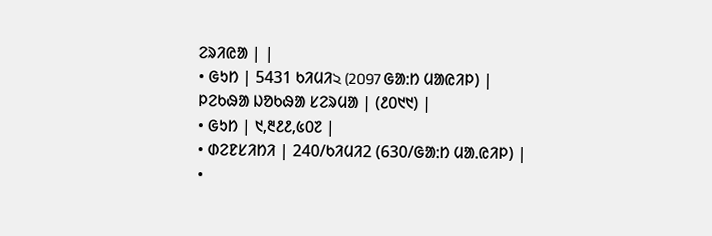ᱮᱨᱤᱭᱟ | |
• ᱜᱩᱴ | 5431 ᱠᱤᱢᱤ২ (2097 ᱜᱟᱺᱴ ᱢᱟᱭᱤᱞ) |
ᱞᱮᱠᱷᱟ ᱡᱚᱠᱷᱟ ᱥᱮᱨᱢᱟ | (᱒᱐᱑᱑) |
• ᱜᱩᱴ | ᱑,᱓᱒᱒,᱕᱐᱗ |
• ᱰᱮᱱᱥᱤᱴᱤ | 240/ᱠᱤᱢᱤ2 (630/ᱜᱟᱺᱴ ᱢᱟᱹᱭᱤᱞ) |
•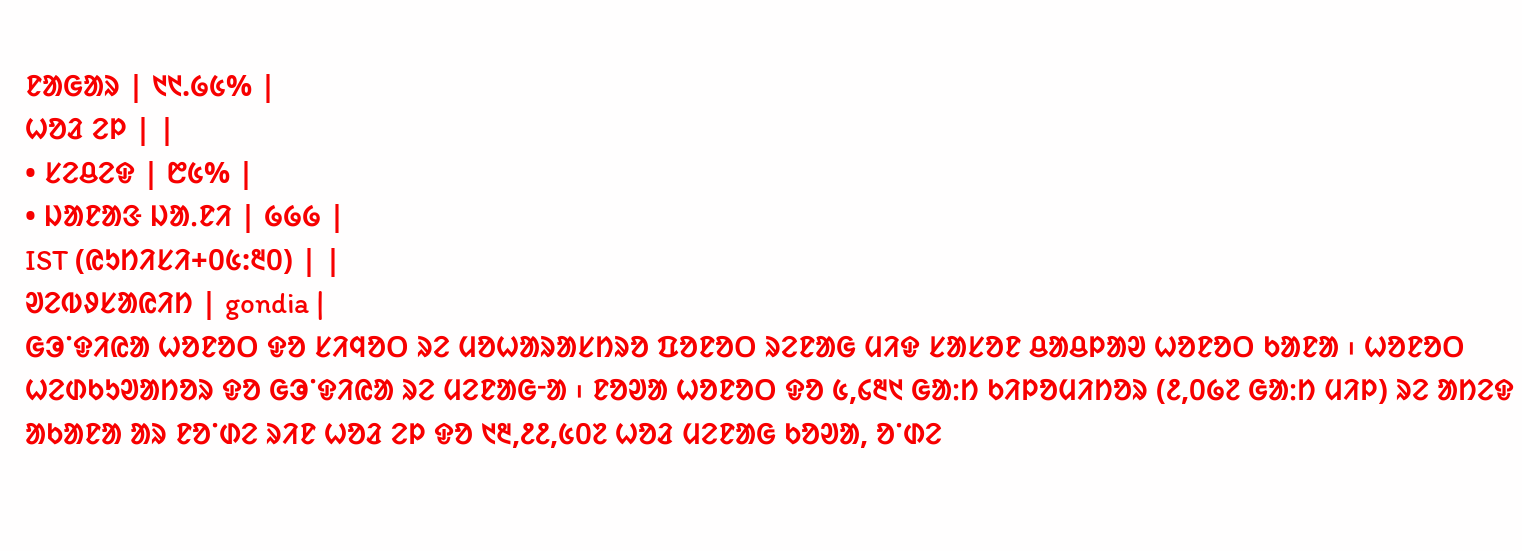ᱱᱟᱜᱟᱨ | ᱑᱑.᱙᱕% |
ᱦᱚᱲ ᱮᱞ | |
• ᱥᱮᱪᱮᱫ | ᱘᱕% |
• ᱡᱟᱱᱟᱝ ᱡᱟᱹᱱᱤ | ᱙᱙᱙ |
IST (ᱭᱩᱴᱤᱥᱤ+᱐᱕:᱓᱐) | |
ᱣᱮᱵᱽᱥᱟᱭᱤᱴ | gondia |
ᱜᱳᱸᱫᱤᱭᱟ ᱦᱚᱱᱚᱛ ᱫᱚ ᱥᱤᱧᱚᱛ ᱨᱮ ᱢᱚᱦᱟᱨᱟᱥᱴᱨᱚ ᱯᱚᱱᱚᱛ ᱨᱮᱱᱟᱜ ᱢᱤᱫ ᱥᱟᱥᱚᱱ ᱪᱟᱪᱞᱟᱣ ᱦᱚᱱᱚᱛ ᱠᱟᱱᱟ ᱾ ᱦᱚᱱᱚᱛ ᱦᱮᱰᱠᱩᱣᱟᱴᱚᱨ ᱫᱚ ᱜᱳᱸᱫᱤᱭᱟ ᱨᱮ ᱢᱮᱱᱟᱜᱼᱟ ᱾ ᱱᱚᱣᱟ ᱦᱚᱱᱚᱛ ᱫᱚ ᱕,᱔᱓᱑ ᱜᱟᱺᱴ ᱠᱤᱞᱚᱢᱤᱴᱚᱨ (᱒,᱐᱙᱗ ᱜᱟᱺᱴ ᱢᱤᱞ) ᱨᱮ ᱟᱴᱮᱫ ᱟᱠᱟᱱᱟ ᱟᱨ ᱱᱚᱸᱰᱮ ᱨᱤᱱ ᱦᱚᱲ ᱮᱞ ᱫᱚ ᱑᱓,᱒᱒,᱕᱐᱗ ᱦᱚᱲ ᱢᱮᱱᱟᱜ ᱠᱚᱣᱟ, ᱚᱸᱰᱮ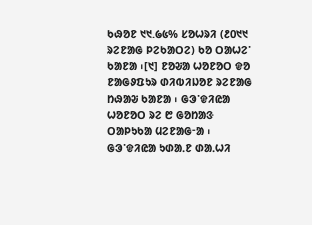ᱠᱷᱚᱱ ᱑᱑.᱙᱕% ᱥᱚᱦᱨᱤ (᱒᱐᱑᱑ ᱨᱮᱱᱟᱜ ᱞᱮᱠᱟᱛᱮ) ᱠᱚ ᱛᱟᱦᱮᱸ ᱠᱟᱱᱟ ᱾[᱑] ᱱᱚᱶᱟ ᱦᱚᱱᱚᱛ ᱫᱚ ᱱᱟᱜᱽᱯᱩᱨ ᱰᱤᱵᱤᱡᱚᱱ ᱨᱮᱱᱟᱜ ᱴᱷᱟᱶ ᱠᱟᱱᱟ ᱾ ᱜᱳᱸᱫᱤᱭᱟ ᱦᱚᱱᱚᱛ ᱨᱮ ᱘ ᱜᱚᱴᱟᱝ ᱛᱟᱞᱩᱠᱟ ᱢᱮᱱᱟᱜᱼᱟ ᱾ ᱜᱳᱸᱫᱤᱭᱟ ᱩᱰᱟᱹᱱ ᱰᱟᱹᱦᱤ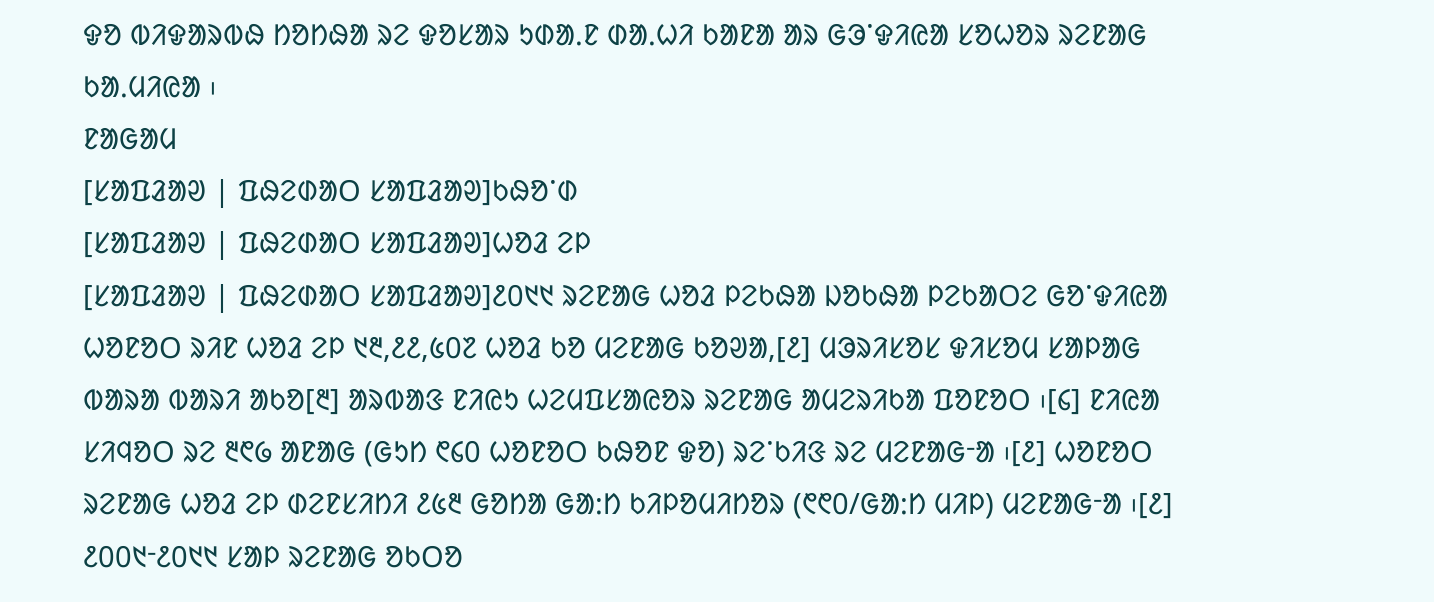ᱫᱚ ᱵᱤᱫᱟᱨᱵᱷ ᱴᱚᱴᱷᱟ ᱨᱮ ᱫᱚᱥᱟᱨ ᱩᱰᱟᱹᱱ ᱰᱟᱹᱦᱤ ᱠᱟᱱᱟ ᱟᱨ ᱜᱳᱸᱫᱤᱭᱟ ᱥᱚᱦᱚᱨ ᱨᱮᱱᱟᱜ ᱠᱟᱹᱢᱤᱭᱟ ᱾
ᱱᱟᱜᱟᱢ
[ᱥᱟᱯᱲᱟᱣ | ᱯᱷᱮᱰᱟᱛ ᱥᱟᱯᱲᱟᱣ]ᱠᱷᱚᱸᱰ
[ᱥᱟᱯᱲᱟᱣ | ᱯᱷᱮᱰᱟᱛ ᱥᱟᱯᱲᱟᱣ]ᱦᱚᱲ ᱮᱞ
[ᱥᱟᱯᱲᱟᱣ | ᱯᱷᱮᱰᱟᱛ ᱥᱟᱯᱲᱟᱣ]᱒᱐᱑᱑ ᱨᱮᱱᱟᱜ ᱦᱚᱲ ᱞᱮᱠᱷᱟ ᱡᱚᱠᱷᱟ ᱞᱮᱠᱟᱛᱮ ᱜᱚᱸᱫᱤᱭᱟ ᱦᱚᱱᱚᱛ ᱨᱤᱱ ᱦᱚᱲ ᱮᱞ ᱑᱓,᱒᱒,᱕᱐᱗ ᱦᱚᱲ ᱠᱚ ᱢᱮᱱᱟᱜ ᱠᱚᱣᱟ,[᱒] ᱢᱳᱨᱤᱥᱚᱥ ᱫᱤᱥᱚᱢ ᱥᱟᱞᱟᱜ ᱵᱟᱨᱟ ᱵᱟᱨᱤ ᱟᱠᱚ[᱓] ᱟᱨᱵᱟᱝ ᱱᱤᱭᱩ ᱦᱮᱢᱯᱥᱟᱭᱚᱨ ᱨᱮᱱᱟᱜ ᱟᱢᱮᱨᱤᱠᱟ ᱯᱚᱱᱚᱛ ᱾[᱔] ᱱᱤᱭᱟ ᱥᱤᱧᱚᱛ ᱨᱮ ᱓᱖᱙ ᱟᱱᱟᱜ (ᱜᱩᱴ ᱖᱔᱐ ᱦᱚᱱᱚᱛ ᱠᱷᱚᱱ ᱫᱚ) ᱨᱮᱸᱠᱤᱝ ᱨᱮ ᱢᱮᱱᱟᱜᱼᱟ ᱾[᱒] ᱦᱚᱱᱚᱛ ᱨᱮᱱᱟᱜ ᱦᱚᱲ ᱮᱞ ᱰᱮᱱᱥᱤᱴᱤ ᱒᱕᱓ ᱜᱚᱴᱟ ᱜᱟᱺᱴ ᱠᱤᱞᱚᱢᱤᱴᱚᱨ (᱖᱖᱐/ᱜᱟᱺᱴ ᱢᱤᱞ) ᱢᱮᱱᱟᱜᱼᱟ ᱾[᱒] ᱒᱐᱐᱑ᱼ᱒᱐᱑᱑ ᱥᱟᱞ ᱨᱮᱱᱟᱜ ᱚᱠᱛᱚ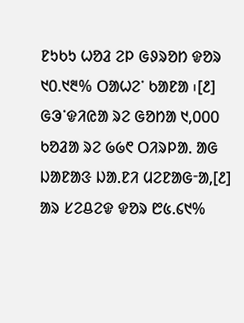ᱱᱩᱠᱩ ᱦᱚᱲ ᱮᱞ ᱜᱽᱨᱚᱴ ᱫᱚᱨ ᱑᱐.᱑᱓% ᱛᱟᱦᱮᱸ ᱠᱟᱱᱟ ᱾[᱒] ᱜᱳᱸᱫᱤᱭᱟ ᱨᱮ ᱜᱚᱴᱟ ᱑,᱐᱐᱐ ᱠᱚᱲᱟ ᱨᱮ ᱙᱙᱖ ᱛᱤᱨᱞᱟᱹ ᱟᱜ ᱡᱟᱱᱟᱝ ᱡᱟᱹᱱᱤ ᱢᱮᱱᱟᱜᱼᱟ,[᱒] ᱟᱨ ᱥᱮᱪᱮᱫ ᱫᱚᱨ ᱘᱕.᱔᱑%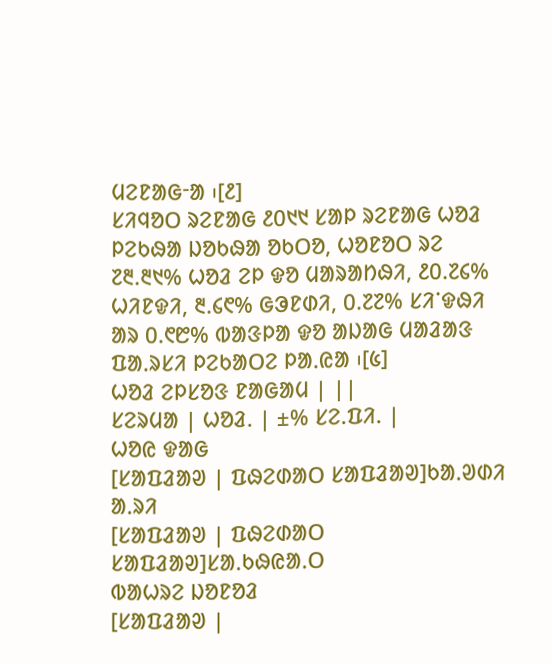ᱢᱮᱱᱟᱜᱼᱟ ᱾[᱒]
ᱥᱤᱧᱚᱛ ᱨᱮᱱᱟᱜ ᱒᱐᱑᱑ ᱥᱟᱞ ᱨᱮᱱᱟᱜ ᱦᱚᱲ ᱞᱮᱠᱷᱟ ᱡᱚᱠᱷᱟ ᱚᱠᱛᱚ, ᱦᱚᱱᱚᱛ ᱨᱮ ᱗᱓.᱓᱑% ᱦᱚᱲ ᱮᱞ ᱫᱚ ᱢᱟᱨᱟᱴᱷᱤ, ᱒᱐.᱗᱔% ᱦᱤᱱᱫᱤ, ᱓.᱔᱖% ᱜᱳᱱᱰᱤ, ᱐.᱗᱗% ᱥᱤᱸᱫᱷᱤ ᱟᱨ ᱐.᱖᱘% ᱵᱟᱝᱞᱟ ᱫᱚ ᱟᱡᱟᱜ ᱢᱟᱲᱟᱝ ᱯᱟᱹᱨᱥᱤ ᱞᱮᱠᱟᱛᱮ ᱞᱟᱹᱭᱟ ᱾[᱕]
ᱦᱚᱲ ᱮᱞᱥᱚᱝ ᱱᱟᱜᱟᱢ | ||
ᱥᱮᱨᱢᱟ | ᱦᱚᱲ. | ±% ᱥᱮ.ᱯᱤ. |
ᱦᱚᱭ ᱫᱟᱜ
[ᱥᱟᱯᱲᱟᱣ | ᱯᱷᱮᱰᱟᱛ ᱥᱟᱯᱲᱟᱣ]ᱠᱟᱹᱣᱰᱤ ᱟᱹᱨᱤ
[ᱥᱟᱯᱲᱟᱣ | ᱯᱷᱮᱰᱟᱛ ᱥᱟᱯᱲᱟᱣ]ᱥᱟᱹᱠᱷᱭᱟᱹᱛ
ᱵᱟᱦᱨᱮ ᱡᱚᱱᱚᱲ
[ᱥᱟᱯᱲᱟᱣ |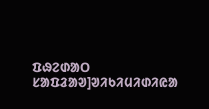ᱯᱷᱮᱰᱟᱛ ᱥᱟᱯᱲᱟᱣ]ᱣᱤᱠᱤᱢᱤᱰᱤᱭᱟ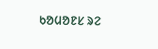ᱠᱚᱢᱚᱱᱥ ᱨᱮ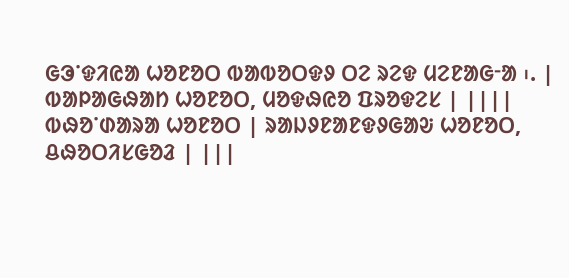ᱜᱳᱸᱫᱤᱭᱟ ᱦᱚᱱᱚᱛ ᱵᱟᱵᱚᱛᱫᱽ ᱛᱮ ᱨᱮᱫ ᱢᱮᱱᱟᱜᱼᱟ ᱾. |
ᱵᱟᱞᱟᱜᱷᱟᱴ ᱦᱚᱱᱚᱛ, ᱢᱚᱫᱷᱭᱚ ᱯᱨᱚᱫᱮᱥ | ||||
ᱵᱷᱚᱸᱰᱟᱨᱟ ᱦᱚᱱᱚᱛ | ᱨᱟᱡᱽᱱᱟᱱᱫᱽᱜᱟᱶ ᱦᱚᱱᱚᱛ, ᱪᱷᱚᱛᱤᱥᱜᱚᱲ | |||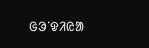ᱜᱳᱸᱫᱤᱭᱟ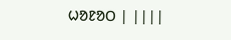ᱦᱚᱱᱚᱛ | ||||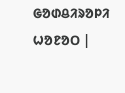ᱜᱚᱰᱪᱤᱨᱚᱞᱤ ᱦᱚᱱᱚᱛ |